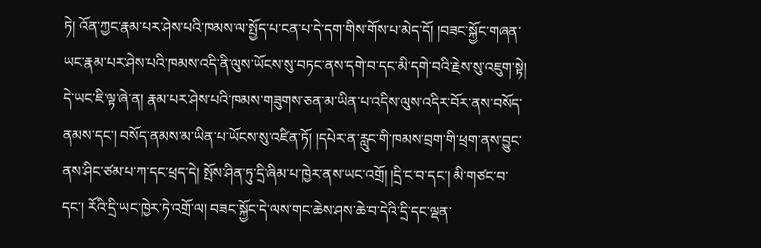ཏེ། འོན་ཀྱང་རྣམ་པར་ཤེས་པའི་ཁམས་ལ་སྤྱོད་པ་ངན་པ་དེ་དག་གིས་གོས་པ་མེད་དོ། །བཟང་སྐྱོང་གཞན་ཡང་རྣམ་པར་ཤེས་པའི་ཁམས་འདི་ནི་ལུས་ཡོངས་སུ་བཏང་ནས་དགེ་བ་དང་མི་དགེ་བའི་རྗེས་སུ་འཇུག་སྟེ། དེ་ཡང་ཇི་ལྟ་ཞེ་ན། རྣམ་པར་ཤེས་པའི་ཁམས་གཟུགས་ཅན་མ་ཡིན་པ་འདིས་ལུས་འདིར་བོར་ནས་བསོད་ནམས་དང་། བསོད་ནམས་མ་ཡིན་པ་ཡོངས་སུ་འཛིན་ཏོ། །དཔེར་ན་རླུང་གི་ཁམས་བྲག་གི་ཕྲག་ནས་བྱུང་ནས་ཤིང་ཙམ་པ་ཀ་དང་ཕྲད་དེ། སྤོས་ཤིན་ཏུ་དྲི་ཞིམ་པ་ཁྱེར་ནས་ཡང་འགྲོ། །དྲི་ང་བ་དང་། མི་གཙང་བ་དང་། རོའི་དྲི་ཡང་ཁྱེར་ཏེ་འགྲོ་ལ། བཟང་སྐྱོང་དེ་ལས་གང་ཆེས་ཤས་ཆེ་བ་དེའི་དྲི་དང་ལྡན་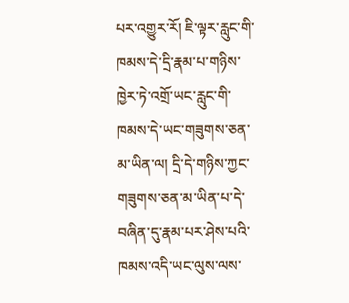པར་འགྱུར་རོ། ཇི་ལྟར་རླུང་གི་ཁམས་དེ་དྲི་རྣམ་པ་གཉིས་ཁྱེར་ཏེ་འགྲོ་ཡང་རླུང་གི་ཁམས་དེ་ཡང་གཟུགས་ཅན་མ་ཡིན་ལ། དྲི་དེ་གཉིས་ཀྱང་གཟུགས་ཅན་མ་ཡིན་པ་དེ་བཞིན་དུ་རྣམ་པར་ཤེས་པའི་ཁམས་འདི་ཡང་ལུས་ལས་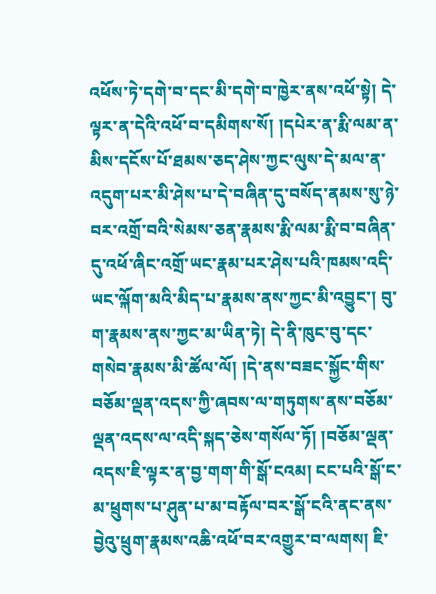འཕོས་ཏེ་དགེ་བ་དང་མི་དགེ་བ་ཁྱེར་ནས་འཕོ་སྟེ། དེ་ལྟར་ན་དེའི་འཕོ་བ་དམིགས་སོ། །དཔེར་ན་རྨི་ལམ་ན་མིས་དངོས་པོ་ཐམས་ཅད་ཤེས་ཀྱང་ལུས་དེ་མལ་ན་འདུག་པར་མི་ཤེས་པ་དེ་བཞིན་དུ་བསོད་ནམས་སུ་ཉེ་བར་འགྲོ་བའི་སེམས་ཅན་རྣམས་རྨི་ལམ་རྨི་བ་བཞིན་དུ་འཕོ་ཞིང་འགྲོ་ཡང་རྣམ་པར་ཤེས་པའི་ཁམས་འདི་ཡང་ལྐོག་མའི་མིད་པ་རྣམས་ནས་ཀྱང་མི་འབྱུང་། བུ་ག་རྣམས་ནས་ཀྱང་མ་ཡིན་ཏེ། དེ་ནི་ཁུང་བུ་དང་གསེབ་རྣམས་མི་ཚོལ་ལོ། །དེ་ནས་བཟང་སྐྱོང་གིས་བཅོམ་ལྡན་འདས་ཀྱི་ཞབས་ལ་གཏུགས་ནས་བཅོམ་ལྡན་འདས་ལ་འདི་སྐད་ཅེས་གསོལ་ཏོ། །བཅོམ་ལྡན་འདས་ཇི་ལྟར་ན་བྱ་གག་གི་སྒོ་ངའམ། ངང་པའི་སྒོ་ང་མ་ཕྲུགས་པ་ཤུན་པ་མ་བརྟོལ་བར་སྒོ་ངའི་ནང་ནས་བྱེའུ་ཕྲུག་རྣམས་འཆི་འཕོ་བར་འགྱུར་བ་ལགས། ཇི་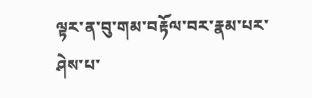ལྟར་ན་བུ་གམ་བརྟོལ་བར་རྣམ་པར་ཤེས་པ་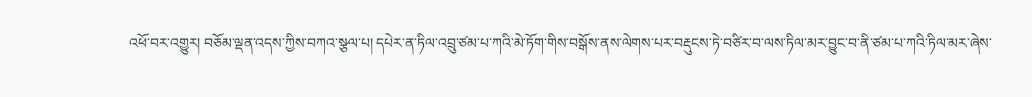འཕོ་བར་འགྱུར། བཅོམ་ལྡན་འདས་ཀྱིས་བཀའ་སྩལ་པ། དཔེར་ན་ཏིལ་འབྲུ་ཙམ་པ་ཀའི་མེ་ཏོག་གིས་བསྒོས་ནས་ལེགས་པར་བརྡུངས་ཏེ་བཙིར་བ་ལས་ཏིལ་མར་བྱུང་བ་ནི་ཙམ་པ་ཀའི་ཏིལ་མར་ཞེས་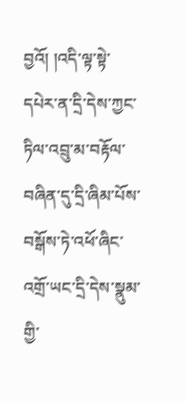བྱའོ། །འདི་ལྟ་སྟེ་དཔེར་ན་དྲི་དེས་ཀྱང་ཏིལ་འབྲུ་མ་བརྟོལ་བཞིན་དུ་དྲི་ཞིམ་པོས་བསྒོས་ཏེ་འཕོ་ཞིང་འགྲོ་ཡང་དྲི་དེས་སྣུམ་གྱི་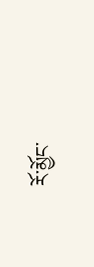རོ་མྱོང་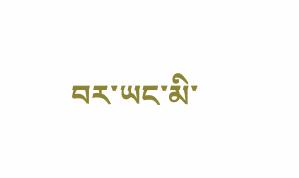བར་ཡང་མི་